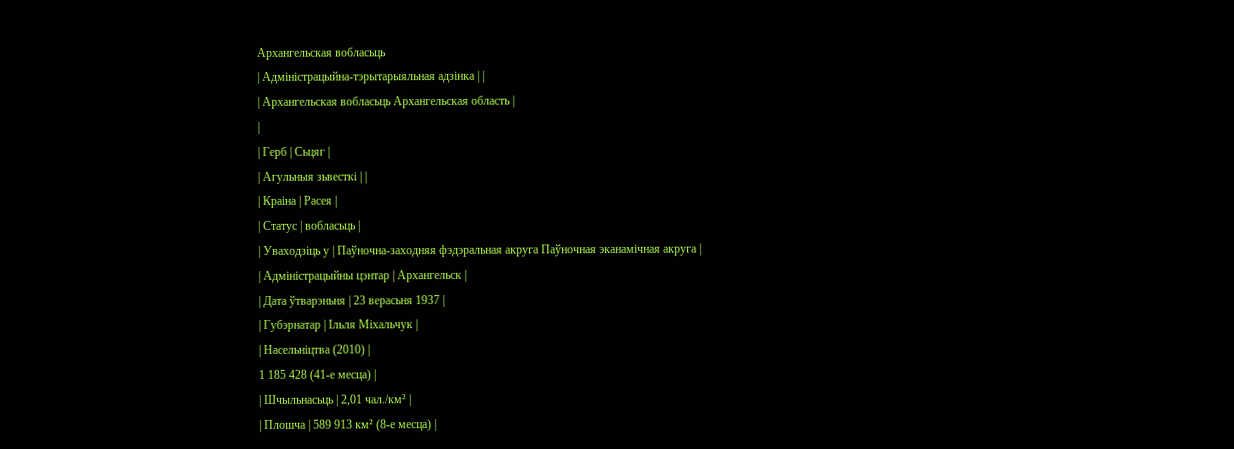Архангельская вобласьць
| Адміністрацыйна-тэрытарыяльная адзінка | |
| Архангельская вобласьць Архангельская область |
|
| Герб | Сьцяг |
| Агульныя зьвесткі | |
| Краіна | Расея |
| Статус | вобласьць |
| Уваходзіць у | Паўночна-заходняя фэдэральная акруга Паўночная эканамічная акруга |
| Адміністрацыйны цэнтар | Архангельск |
| Дата ўтварэньня | 23 верасьня 1937 |
| Губэрнатар | Ільля Міхальчук |
| Насельніцтва (2010) |
1 185 428 (41-е месца) |
| Шчыльнасьць | 2,01 чал./км² |
| Плошча | 589 913 км² (8-е месца) |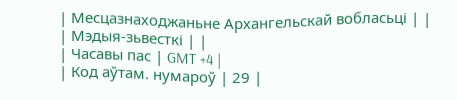| Месцазнаходжаньне Архангельскай вобласьці | |
| Мэдыя-зьвесткі | |
| Часавы пас | GMT +4 |
| Код аўтам. нумароў | 29 |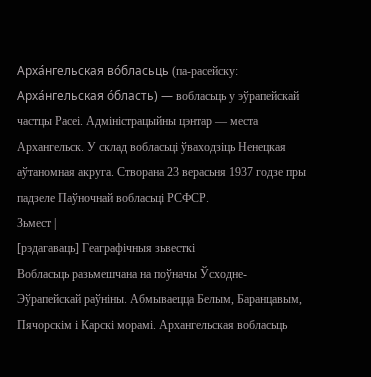Арха́нгельская во́бласьць (па-расейску: Арха́нгельская о́бласть) — вобласьць у эўрапейскай частцы Расеі. Адміністрацыйны цэнтар — места Архангельск. У склад вобласьці ўваходзіць Ненецкая аўтаномная акруга. Створана 23 верасьня 1937 годзе пры падзеле Паўночнай вобласьці РСФСР.
Зьмест |
[рэдагаваць] Геаграфічныя зьвесткі
Вобласьць разьмешчана на поўначы Ўсходне-Эўрапейскай раўніны. Абмываецца Белым, Баранцавым, Пячорскім і Карскі морамі. Архангельская вобласьць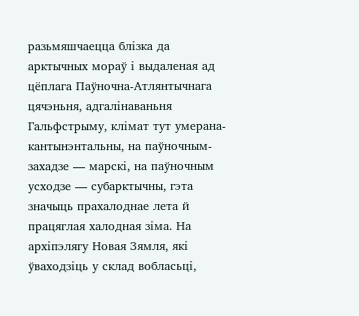разьмяшчаецца блізка да арктычных мораў і выдаленая ад цёплага Паўночна-Атлянтычнага цячэньня, адгалінаваньня Гальфстрыму, клімат тут умерана-кантынэнтальны, на паўночным-захадзе — марскі, на паўночным усходзе — субарктычны, гэта значыць прахалоднае лета й працяглая халодная зіма. На архіпэлягу Новая Зямля, які ўваходзіць у склад вобласьці,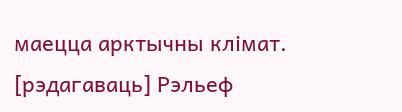маецца арктычны клімат.
[рэдагаваць] Рэльеф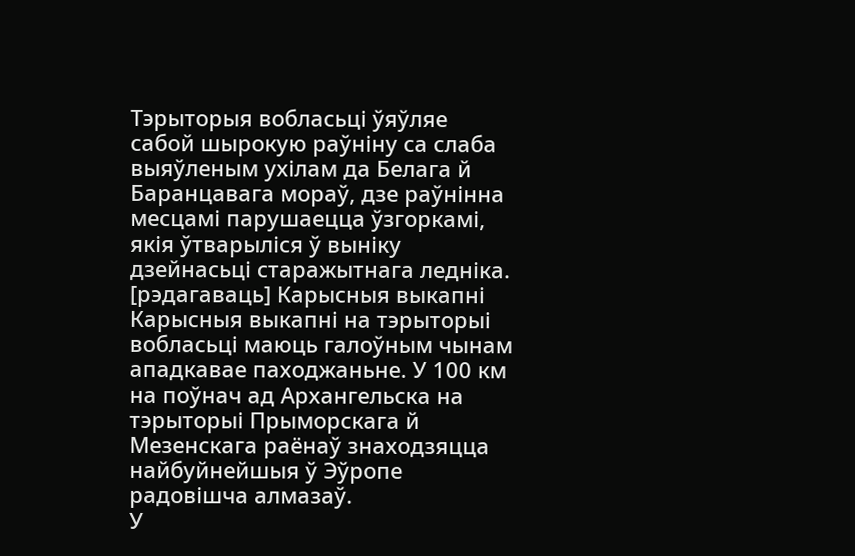Тэрыторыя вобласьці ўяўляе сабой шырокую раўніну са слаба выяўленым ухілам да Белага й Баранцавага мораў, дзе раўнінна месцамі парушаецца ўзгоркамі, якія ўтварыліся ў выніку дзейнасьці старажытнага ледніка.
[рэдагаваць] Карысныя выкапні
Карысныя выкапні на тэрыторыі вобласьці маюць галоўным чынам ападкавае паходжаньне. У 100 км на поўнач ад Архангельска на тэрыторыі Прыморскага й Мезенскага раёнаў знаходзяцца найбуйнейшыя ў Эўропе радовішча алмазаў.
У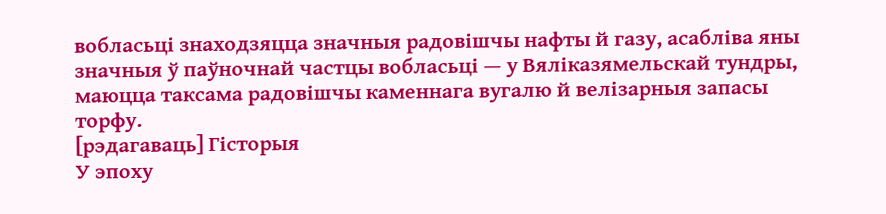вобласьці знаходзяцца значныя радовішчы нафты й газу, асабліва яны значныя ў паўночнай частцы вобласьці — у Вяліказямельскай тундры, маюцца таксама радовішчы каменнага вугалю й велізарныя запасы торфу.
[рэдагаваць] Гісторыя
У эпоху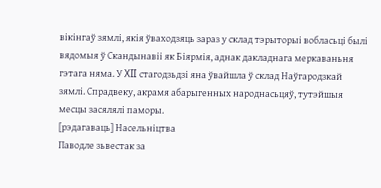вікінгаў зямлі, якія ўваходзяць зараз у склад тэрыторыі вобласьці былі вядомыя ў Скандынавіі як Біярмія, аднак дакладнага меркаваньня гэтага няма. У XII стагодзьдзі яна ўвайшла ў склад Наўгародзкай зямлі. Спрадвеку, акрамя абарыгенных народнасьцяў, тутэйшыя месцы засялялі паморы.
[рэдагаваць] Насельніцтва
Паводле зьвестак за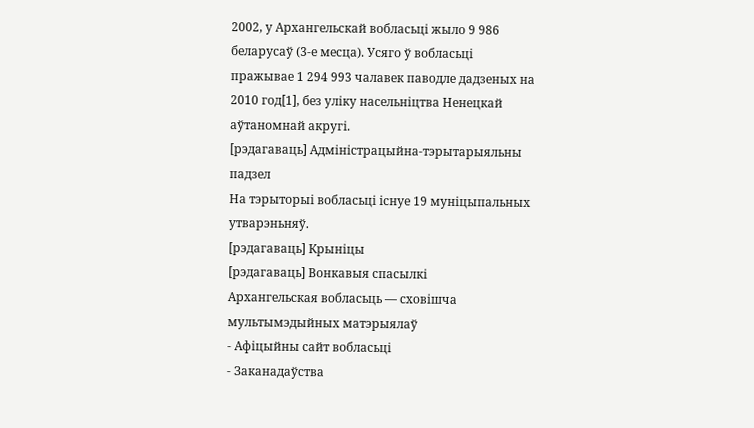2002, у Архангельскай вобласьці жыло 9 986 беларусаў (3-е месца). Усяго ў вобласьці пражывае 1 294 993 чалавек паводле дадзеных на 2010 год[1], без уліку насельніцтва Ненецкай аўтаномнай акругі.
[рэдагаваць] Адміністрацыйна-тэрытарыяльны падзел
На тэрыторыі вобласьці існуе 19 муніцыпальных утварэньняў.
[рэдагаваць] Крыніцы
[рэдагаваць] Вонкавыя спасылкі
Архангельская вобласьць — сховішча мультымэдыйных матэрыялаў
- Афіцыйны сайт вобласьці
- Заканадаўства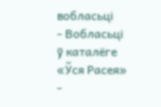вобласьці
- Вобласьці ў каталёге «Ўся Расея»
-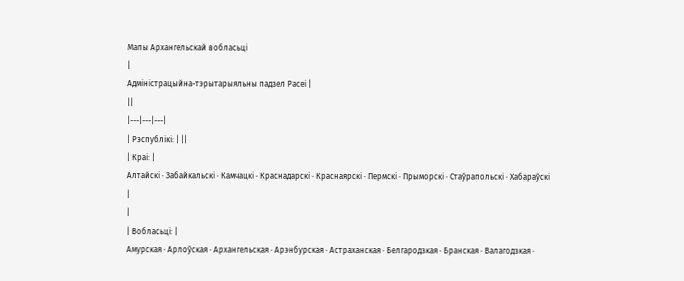Мапы Архангельскай вобласьці
|
Адміністрацыйна-тэрытарыяльны падзел Расеі |
||
|---|---|---|
| Рэспублікі: | ||
| Краі: |
Алтайскі · Забайкальскі · Камчацкі · Краснадарскі · Краснаярскі · Пермскі · Прыморскі · Стаўрапольскі · Хабараўскі
|
|
| Вобласьці: |
Амурская · Арлоўская · Архангельская · Арэнбурская · Астраханская · Белгародзкая · Бранская · Валагодзкая ·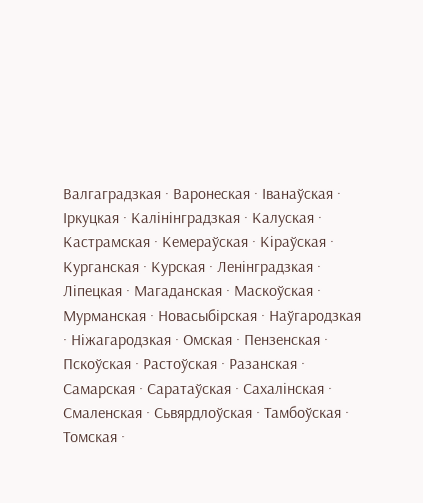Валгаградзкая · Варонеская · Іванаўская · Іркуцкая · Калінінградзкая · Калуская · Кастрамская · Кемераўская · Кіраўская · Курганская · Курская · Ленінградзкая · Ліпецкая · Магаданская · Маскоўская · Мурманская · Новасыбірская · Наўгародзкая · Ніжагародзкая · Омская · Пензенская · Пскоўская · Растоўская · Разанская · Самарская · Саратаўская · Сахалінская · Смаленская · Сьвярдлоўская · Тамбоўская · Томская ·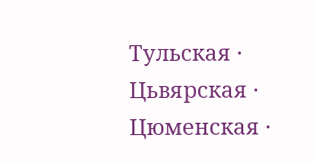Тульская · Цьвярская · Цюменская ·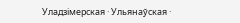Уладзімерская · Ульянаўская ·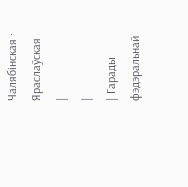Чалябінская · Яраслаўская
|
|
| Гарады фэдэральнай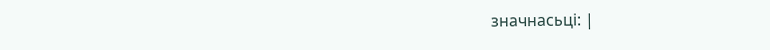значнасьці: |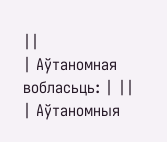||
| Аўтаномная вобласьць: | ||
| Аўтаномныя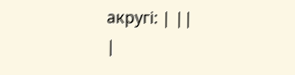акругі: | ||
|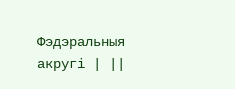Фэдэральныя акругі | ||